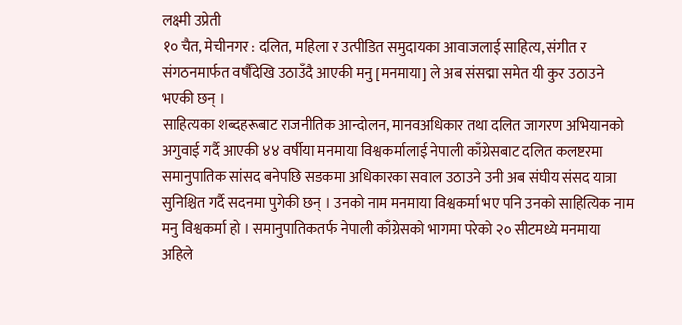लक्ष्मी उप्रेती
१० चैत, मेचीनगर : दलित, महिला र उत्पीडित समुदायका आवाजलाई साहित्य, संगीत र संगठनमार्फत वर्षौंदेखि उठाउँदै आएकी मनु [मनमाया] ले अब संसद्मा समेत यी कुर उठाउने भएकी छन् ।
साहित्यका शब्दहरूबाट राजनीतिक आन्दोलन, मानवअधिकार तथा दलित जागरण अभियानको अगुवाई गर्दै आएकी ४४ वर्षीया मनमाया विश्वकर्मालाई नेपाली काँग्रेसबाट दलित कलष्टरमा समानुपातिक सांसद बनेपछि सडकमा अधिकारका सवाल उठाउने उनी अब संघीय संसद यात्रा सुनिश्चित गर्दै सदनमा पुगेकी छन् । उनको नाम मनमाया विश्वकर्मा भए पनि उनको साहित्यिक नाम मनु विश्वकर्मा हो । समानुपातिकतर्फ नेपाली काँग्रेसको भागमा परेको २० सीटमध्ये मनमाया अहिले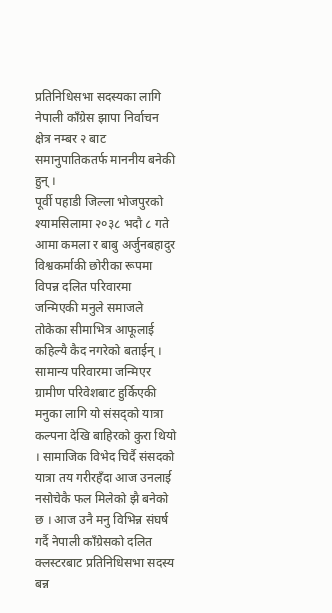प्रतिनिधिसभा सदस्यका लागि नेपाली काँग्रेस झापा निर्वाचन क्षेत्र नम्बर २ बाट समानुपातिकतर्फ माननीय बनेकी हुन् ।
पूर्वी पहाडी जिल्ला भोजपुरको श्यामसिलामा २०३८ भदौ ८ गते आमा कमला र बाबु अर्जुनबहादुर विश्वकर्माकी छोरीका रूपमा विपन्न दलित परिवारमा जन्मिएकी मनुले समाजले तोकेका सीमाभित्र आफूलाई कहिल्यै कैद नगरेको बताईन् ।
सामान्य परिवारमा जन्मिएर ग्रामीण परिवेशबाट हुर्किएकी मनुका लागि यो संसद्को यात्रा कल्पना देखि बाहिरको कुरा थियो । सामाजिक विभेद चिर्दै संसदको यात्रा तय गरीरहँदा आज उनलाई नसोचेकै फल मिलेको झै बनेको छ । आज उनै मनु विभिन्न संघर्ष गर्दै नेपाली काँग्रेसको दलित क्लस्टरबाट प्रतिनिधिसभा सदस्य बन्न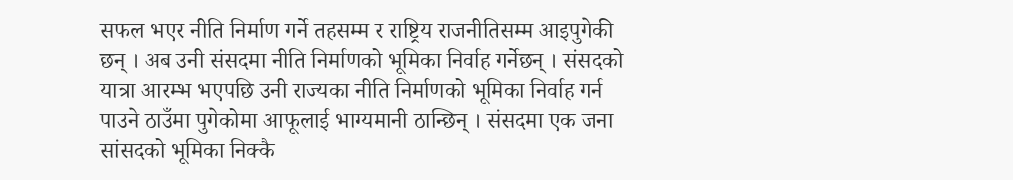सफल भएर नीति निर्माण गर्ने तहसम्म र राष्ट्रिय राजनीतिसम्म आइपुगेकी छन् । अब उनी संसदमा नीति निर्माणको भूमिका निर्वाह गर्नेछन् । संसदको यात्रा आरम्भ भएपछि उनी राज्यका नीति निर्माणको भूमिका निर्वाह गर्न पाउने ठाउँमा पुगेकोमा आफूलाई भाग्यमानी ठान्छिन् । संसदमा एक जना सांसदको भूमिका निक्कै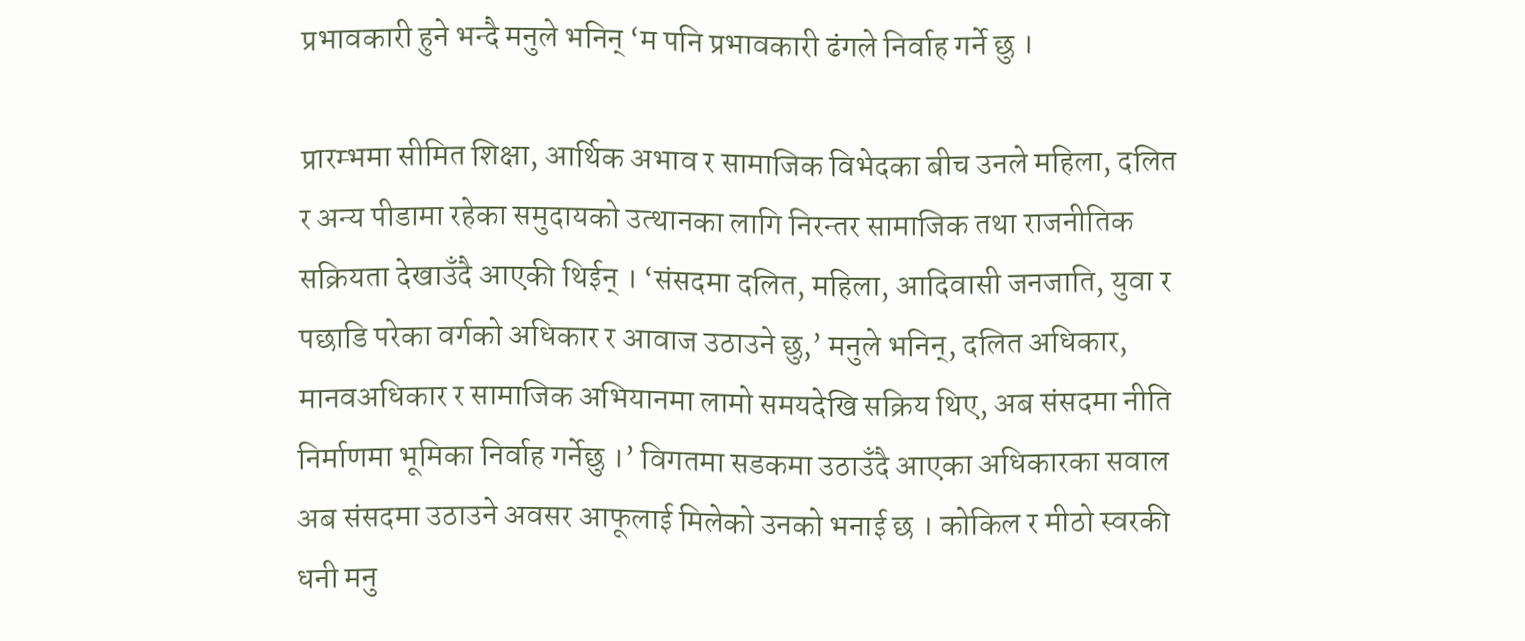प्रभावकारी हुने भन्दै मनुले भनिन् ‘म पनि प्रभावकारी ढंगले निर्वाह गर्ने छु ।

प्रारम्भमा सीमित शिक्षा, आर्थिक अभाव र सामाजिक विभेदका बीच उनले महिला, दलित र अन्य पीडामा रहेका समुदायको उत्थानका लागि निरन्तर सामाजिक तथा राजनीतिक सक्रियता देखाउँदै आएकी थिईन् । ‘संसदमा दलित, महिला, आदिवासी जनजाति, युवा र पछाडि परेका वर्गको अधिकार र आवाज उठाउने छु,’ मनुले भनिन्, दलित अधिकार, मानवअधिकार र सामाजिक अभियानमा लामो समयदेखि सक्रिय थिए, अब संसदमा नीति निर्माणमा भूमिका निर्वाह गर्नेछु ।’ विगतमा सडकमा उठाउँदै आएका अधिकारका सवाल अब संसदमा उठाउने अवसर आफूलाई मिलेको उनको भनाई छ । कोकिल र मीठो स्वरकी धनी मनु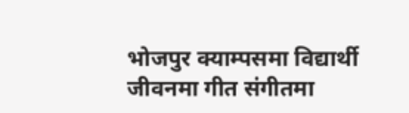भोजपुर क्याम्पसमा विद्यार्थी जीवनमा गीत संगीतमा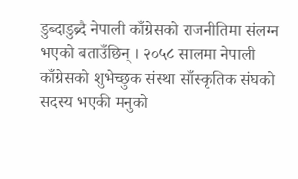डुब्दाडुब्र्दै नेपाली काँग्रेसको राजनीतिमा संलग्न भएको बताउँछिन् । २०५८ सालमा नेपाली काँग्रेसको शुभेच्छुक संस्था साँस्कृतिक संघको सदस्य भएकी मनुको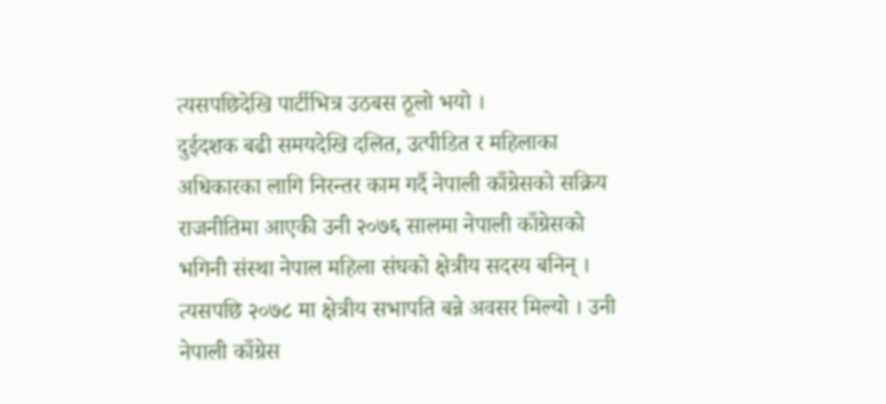त्यसपछिदेखि पार्टीभित्र उठबस ठूलो भयो ।
दुईदशक बढी समयदेखि दलित, उत्पीडित र महिलाका अधिकारका लागि निरन्तर काम गर्दै नेपाली काँग्रेसको सक्रिय राजनीतिमा आएकी उनी २०७६ सालमा नेपाली काँग्रेसको भगिनी संस्था नेपाल महिला संघको क्षेत्रीय सदस्य बनिन् । त्यसपछि २०७८ मा क्षेत्रीय सभापति बन्ने अवसर मिल्यो । उनी नेपाली काँग्रेस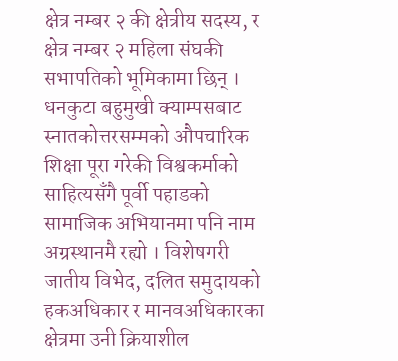क्षेत्र नम्बर २ की क्षेत्रीय सदस्य, र क्षेत्र नम्बर २ महिला संघकी सभापतिको भूमिकामा छिन् ।
धनकुटा बहुमुखी क्याम्पसबाट स्नातकोत्तरसम्मको औपचारिक शिक्षा पूरा गरेकी विश्वकर्माको साहित्यसँगै पूर्वी पहाडको सामाजिक अभियानमा पनि नाम अग्रस्थानमै रह्यो । विशेषगरी जातीय विभेद, दलित समुदायको हकअधिकार र मानवअधिकारका क्षेत्रमा उनी क्रियाशील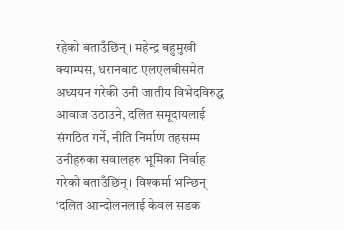रहेको बताउँछिन् । महेन्द्र बहुमुखी क्याम्पस, धरानबाट एलएलबीसमेत अध्ययन गरेकी उनी जातीय विभेदविरुद्ध आवाज उठाउने, दलित समूदायलाई संगठित गर्ने, नीति निर्माण तहसम्म उनीहरुका सवालहरु भूमिका निर्वाह गरेको बताउँछिन् । विश्कर्मा भन्छिन् ‘दलित आन्दोलनलाई केवल सडक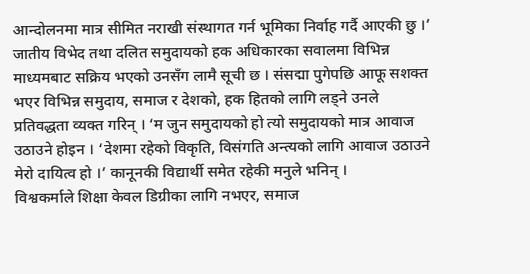आन्दोलनमा मात्र सीमित नराखी संस्थागत गर्न भूमिका निर्वाह गर्दै आएकी छु ।’ जातीय विभेद तथा दलित समुदायको हक अधिकारका सवालमा विभिन्न माध्यमबाट सक्रिय भएको उनसँग लामै सूची छ । संसद्मा पुगेपछि आफू सशक्त भएर विभिन्न समुदाय, समाज र देशको, हक हितको लागि लड्ने उनले प्रतिवद्धता व्यक्त गरिन् । ‘म जुन समुदायको हो त्यो समुदायको मात्र आवाज उठाउने होइन । ‘देशमा रहेको विकृति, विसंगति अन्त्यको लागि आवाज उठाउने मेरो दायित्व हो ।’ कानूनकी विद्यार्थी समेत रहेकी मनुले भनिन् ।
विश्वकर्माले शिक्षा केवल डिग्रीका लागि नभएर, समाज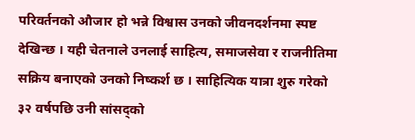परिवर्तनको औजार हो भन्ने विश्वास उनको जीवनदर्शनमा स्पष्ट देखिन्छ । यही चेतनाले उनलाई साहित्य, समाजसेवा र राजनीतिमा सक्रिय बनाएको उनको निष्कर्श छ । साहित्यिक यात्रा शुरु गरेको ३२ वर्षपछि उनी सांसद्को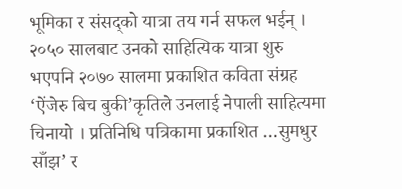भूमिका र संसद्को यात्रा तय गर्न सफल भईन् । २०५० सालबाट उनको साहित्यिक यात्रा शुरु भएपनि २०७० सालमा प्रकाशित कविता संग्रह ‘ऐंजेरु बिच बुकी’कृतिले उनलाई नेपाली साहित्यमा चिनायो । प्रतिनिधि पत्रिकामा प्रकाशित …सुमधुर साँझ’ र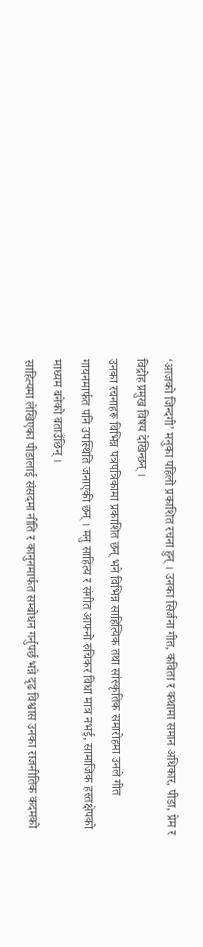‘आजको जिन्दगी’ मनुका पहिलो प्रकाशित रचना हुन् । उनका सिर्जना गीत, कविता र कथामा समान अधिकार, पीडा, प्रेम र विद्रोह प्रमुख विषय देखिन्छन् ।
उनका रचनाहरू विभिन्न पत्रपत्रिकामा प्रकाशित छन् भने विभिन्न साहित्यिक तथा सांस्कृतिक समारोहमा उनले गीत गायनमार्फत पनि उपस्थिति जनाएकी छन् । मनु साहित्य र संगीत आफ्नो रुचिकर विधा मात्र नभई, सामाजिक हस्तक्षेपको माध्यम बनेको बताउँछिन् ।
साहित्यमा लेखिएका पीडालाई संसदमा नीति र कानुनमार्फत सम्बोधन गर्नुपर्छ भन्ने दृढ विश्वास उनका राजनीतिक कदमको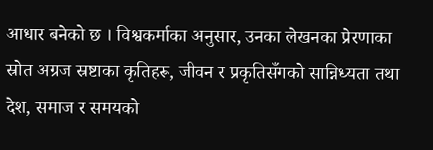आधार बनेको छ । विश्वकर्माका अनुसार, उनका लेखनका प्रेरणाका स्रोत अग्रज स्रष्टाका कृतिहरू, जीवन र प्रकृतिसँगको सान्निध्यता तथा देश, समाज र समयको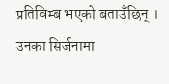प्रतिविम्ब भएको बताउँछिन् । उनका सिर्जनामा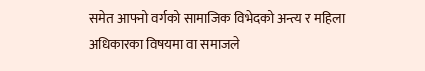समेत आफ्नो वर्गको सामाजिक विभेदको अन्त्य र महिला अधिकारका विषयमा वा समाजले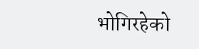भोगिरहेको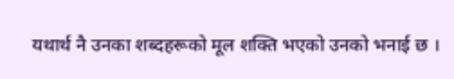यथार्थ नै उनका शब्दहरूको मूल शक्ति भएको उनको भनाई छ ।